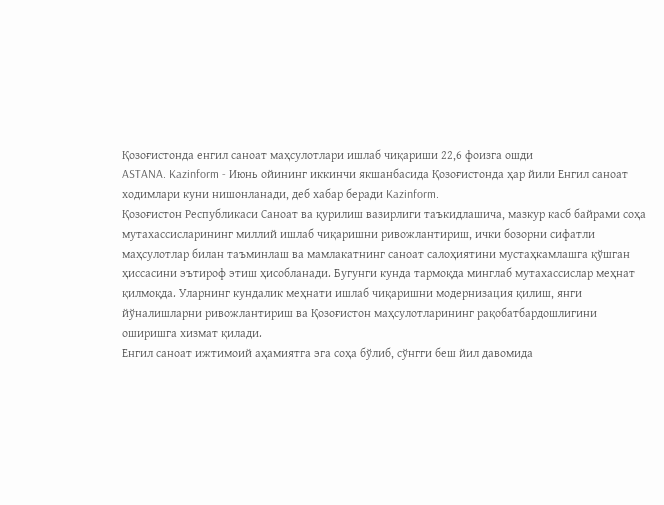Қозоғистонда енгил саноат маҳсулотлари ишлаб чиқариши 22,6 фоизга ошди
ASTANA. Kazinform - Июнь ойининг иккинчи якшанбасида Қозоғистонда ҳар йили Енгил саноат ходимлари куни нишонланади, деб хабар беради Kazinform.
Қозоғистон Республикаси Саноат ва қурилиш вазирлиги таъкидлашича, мазкур касб байрами соҳа мутахассисларининг миллий ишлаб чиқаришни ривожлантириш, ички бозорни сифатли маҳсулотлар билан таъминлаш ва мамлакатнинг саноат салоҳиятини мустаҳкамлашга қўшган ҳиссасини эътироф этиш ҳисобланади. Бугунги кунда тармоқда минглаб мутахассислар меҳнат қилмоқда. Уларнинг кундалик меҳнати ишлаб чиқаришни модернизация қилиш, янги йўналишларни ривожлантириш ва Қозоғистон маҳсулотларининг рақобатбардошлигини оширишга хизмат қилади.
Енгил саноат ижтимоий аҳамиятга эга соҳа бўлиб, сўнгги беш йил давомида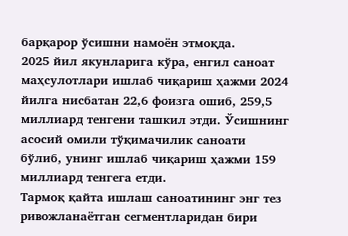барқарор ўсишни намоён этмоқда.
2025 йил якунларига кўра, енгил саноат маҳсулотлари ишлаб чиқариш ҳажми 2024 йилга нисбатан 22,6 фоизга ошиб, 259,5 миллиард тенгени ташкил этди. Ўсишнинг асосий омили тўқимачилик саноати бўлиб, унинг ишлаб чиқариш ҳажми 159 миллиард тенгега етди.
Тармоқ қайта ишлаш саноатининг энг тез ривожланаётган сегментларидан бири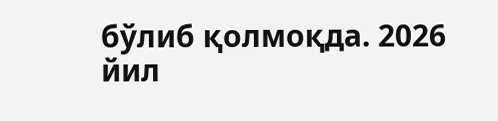бўлиб қолмоқда. 2026 йил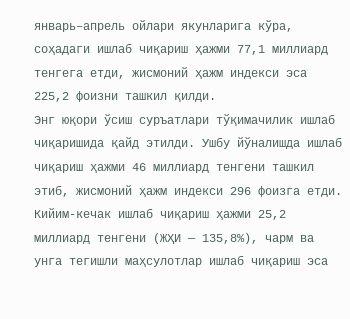январь–апрель ойлари якунларига кўра, соҳадаги ишлаб чиқариш ҳажми 77,1 миллиард тенгега етди, жисмоний ҳажм индекси эса 225,2 фоизни ташкил қилди.
Энг юқори ўсиш суръатлари тўқимачилик ишлаб чиқаришида қайд этилди. Ушбу йўналишда ишлаб чиқариш ҳажми 46 миллиард тенгени ташкил этиб, жисмоний ҳажм индекси 296 фоизга етди. Кийим-кечак ишлаб чиқариш ҳажми 25,2 миллиард тенгени (ЖҲИ — 135,8%), чарм ва унга тегишли маҳсулотлар ишлаб чиқариш эса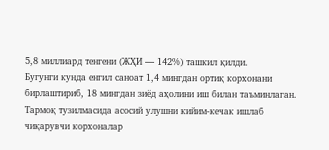5,8 миллиард тенгени (ЖҲИ — 142%) ташкил қилди.
Бугунги кунда енгил саноат 1,4 мингдан ортиқ корхонани бирлаштириб, 18 мингдан зиёд аҳолини иш билан таъминлаган. Тармоқ тузилмасида асосий улушни кийим-кечак ишлаб чиқарувчи корхоналар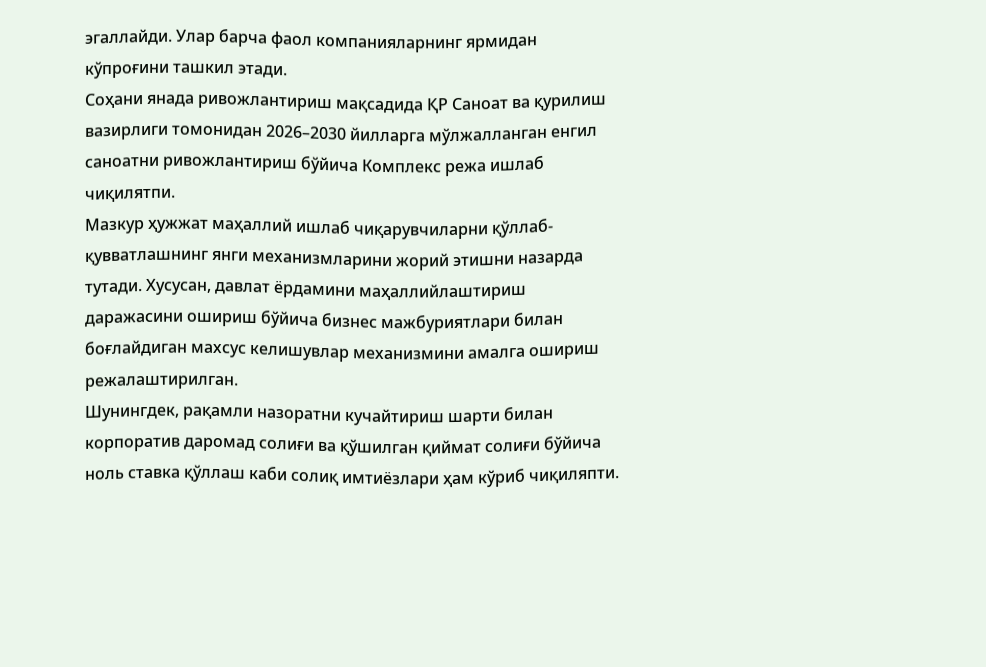эгаллайди. Улар барча фаол компанияларнинг ярмидан кўпроғини ташкил этади.
Соҳани янада ривожлантириш мақсадида ҚР Саноат ва қурилиш вазирлиги томонидан 2026–2030 йилларга мўлжалланган енгил саноатни ривожлантириш бўйича Комплекс режа ишлаб чиқилятпи.
Мазкур ҳужжат маҳаллий ишлаб чиқарувчиларни қўллаб-қувватлашнинг янги механизмларини жорий этишни назарда тутади. Хусусан, давлат ёрдамини маҳаллийлаштириш даражасини ошириш бўйича бизнес мажбуриятлари билан боғлайдиган махсус келишувлар механизмини амалга ошириш режалаштирилган.
Шунингдек, рақамли назоратни кучайтириш шарти билан корпоратив даромад солиғи ва қўшилган қиймат солиғи бўйича ноль ставка қўллаш каби солиқ имтиёзлари ҳам кўриб чиқиляпти.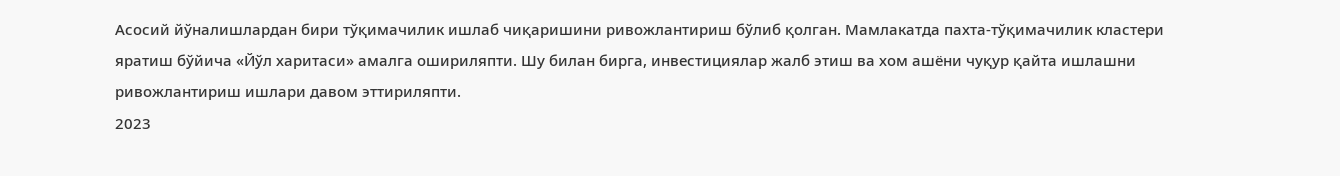Асосий йўналишлардан бири тўқимачилик ишлаб чиқаришини ривожлантириш бўлиб қолган. Мамлакатда пахта-тўқимачилик кластери яратиш бўйича «Йўл харитаси» амалга ошириляпти. Шу билан бирга, инвестициялар жалб этиш ва хом ашёни чуқур қайта ишлашни ривожлантириш ишлари давом эттириляпти.
2023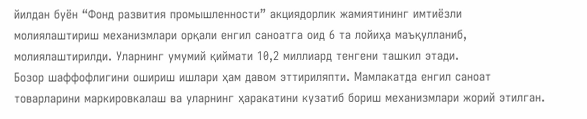йилдан буён “Фонд развития промышленности” акциядорлик жамиятининг имтиёзли молиялаштириш механизмлари орқали енгил саноатга оид 6 та лойиҳа маъқулланиб, молиялаштирилди. Уларнинг умумий қиймати 10,2 миллиард тенгени ташкил этади.
Бозор шаффофлигини ошириш ишлари ҳам давом эттириляпти. Мамлакатда енгил саноат товарларини маркировкалаш ва уларнинг ҳаракатини кузатиб бориш механизмлари жорий этилган.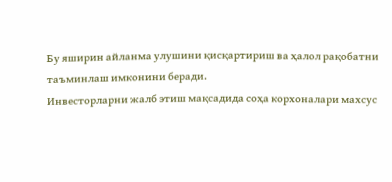Бу яширин айланма улушини қисқартириш ва ҳалол рақобатни таъминлаш имконини беради.
Инвесторларни жалб этиш мақсадида соҳа корхоналари махсус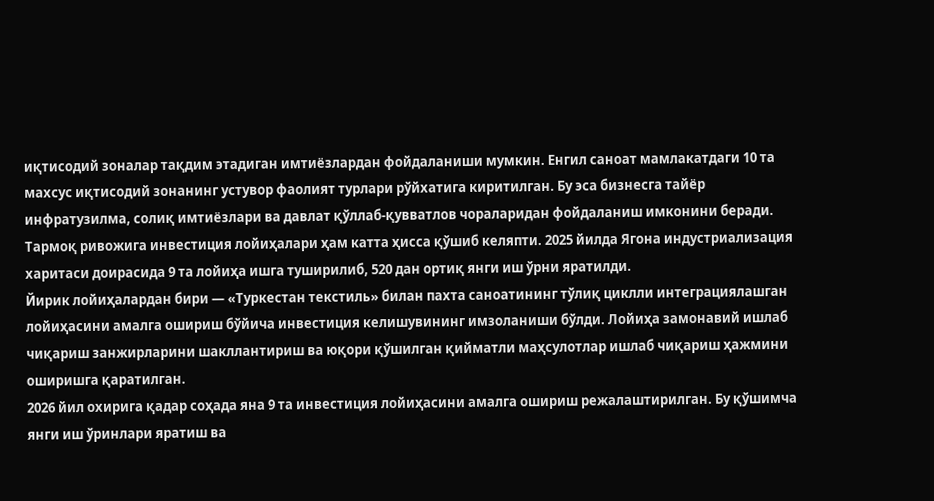иқтисодий зоналар тақдим этадиган имтиёзлардан фойдаланиши мумкин. Енгил саноат мамлакатдаги 10 та махсус иқтисодий зонанинг устувор фаолият турлари рўйхатига киритилган. Бу эса бизнесга тайёр инфратузилма, солиқ имтиёзлари ва давлат қўллаб-қувватлов чораларидан фойдаланиш имконини беради.
Тармоқ ривожига инвестиция лойиҳалари ҳам катта ҳисса қўшиб келяпти. 2025 йилда Ягона индустриализация харитаси доирасида 9 та лойиҳа ишга туширилиб, 520 дан ортиқ янги иш ўрни яратилди.
Йирик лойиҳалардан бири — «Туркестан текстиль» билан пахта саноатининг тўлиқ циклли интеграциялашган лойиҳасини амалга ошириш бўйича инвестиция келишувининг имзоланиши бўлди. Лойиҳа замонавий ишлаб чиқариш занжирларини шакллантириш ва юқори қўшилган қийматли маҳсулотлар ишлаб чиқариш ҳажмини оширишга қаратилган.
2026 йил охирига қадар соҳада яна 9 та инвестиция лойиҳасини амалга ошириш режалаштирилган. Бу қўшимча янги иш ўринлари яратиш ва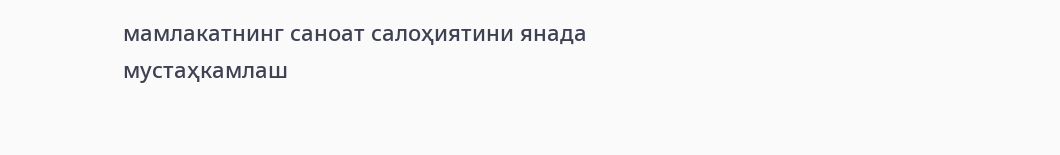мамлакатнинг саноат салоҳиятини янада мустаҳкамлаш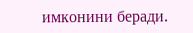имконини беради.